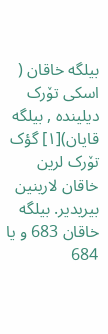بیلگه خاقان ( اسکی تۆرک دیلینده , بیلگه قایان)[۱] گؤک تۆرک لرین خاقان لارینین بیریدیر. بیلگه خاقان 683 و یا 684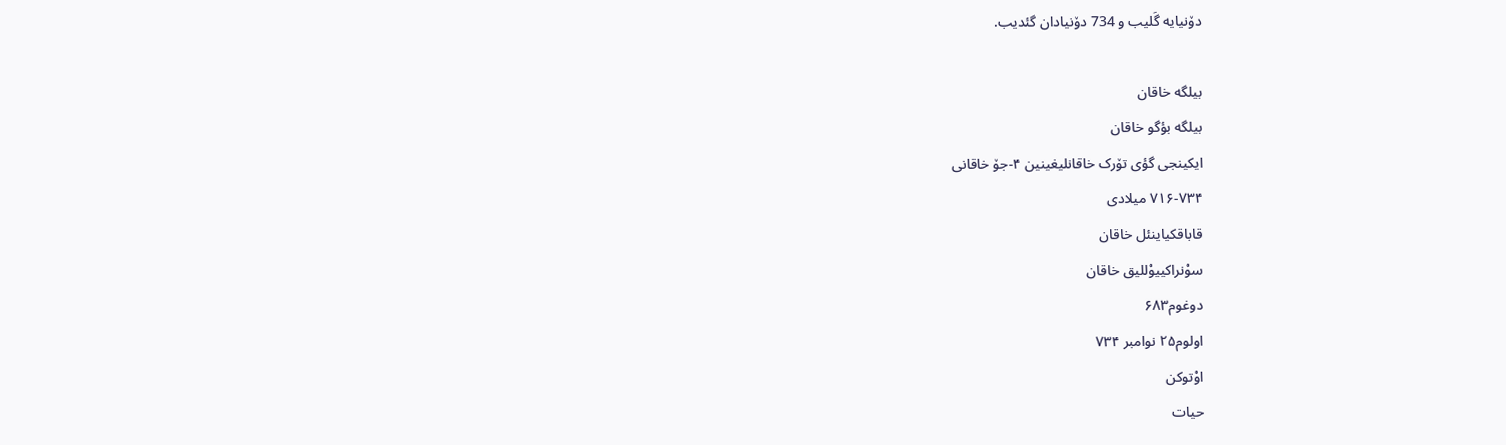دۆنیایه گَلیب و 734 دۆنیادان گئدیب.

بیلگه خاقان
بیلگه بؤگو خاقان
ایکینجی گؤی تۆرک خاقانلیغینین ۴-جۆ خاقانی
۷۱۶-۷۳۴ میلادی
قاباقکیاینئل خاقان
سوْنراکییوْللیق خاقان
دوغوم۶۸۳
اولوم۲۵ نوامبر ۷۳۴
اوْتوکن
حیات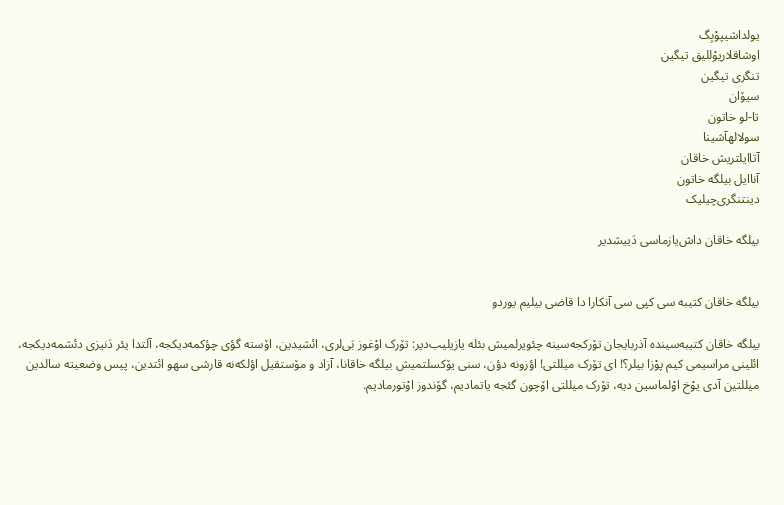یولداشیپوْبِگ
اوشاقلاریوْللیق تیگین
تنگری تیگین
سیۆان
تا-لو خاتون
سولالهآشینا
آتاایلتریش خاقان
آناایل بیلگه خاتون
دینتنگری‌چیلیک

بیلگه خاقان داش‌یازماسی دَییشدیر


بیلگه خاقان کتیبه سی کپی سی آنکارا دا قاضی بیلیم یوردو

بیلگه خاقان کتیبه‌سینده آذربایجان تۆرکجه‌سینه چئویرلمیش بئله یازیلیب‌دیر: تۆرک اوْغوز بَی‌لری، ائشیدین، اۆسته گؤی چؤکمه‌دیکجه، آلتدا یئر دَنیزی دئشمه‌دیکجه، ائلینی مراسیمی کیم پوْزا بیلر؟! ای تۆرک میللتی! اؤزونه دؤن، سنی یۆکسلتمیش بیلگه خاقانا، آزاد و مۆستقیل اؤلکه‌نه قارشی سهو ائتدین، پیس وضعیته سالدین میللتین آدی یوْخ اوْلماسین دیه، تۆرک میللتی اۆچون گئجه یاتمادیم، گۆندوز اوْتورمادیم.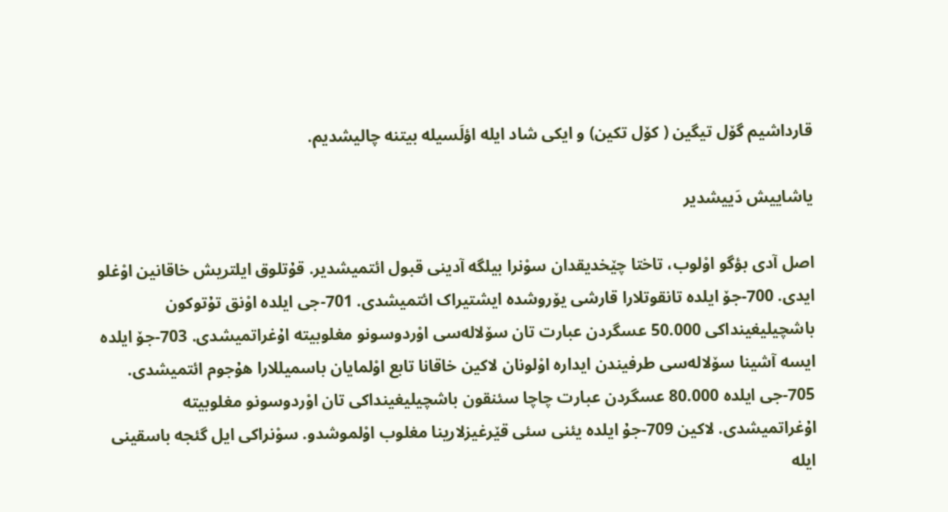قارداشیم گۆل تیگین ( کۆل تکین) و ایکی شاد ایله اؤلَسیله بیتنه چالیشدیم.

یاشاییش دَییشدیر

اصل آدی بؤگو اوْلوب، تاختا چێخدیقدان سوْنرا بیلگه آدینی قبول ائتمیشدیر. قۇتلوق ایلتریش خاقانین اوْغلو ایدی. 700-جۆ ایلده تانقوتلارا قارشی يۆروشده ایشتیراک ائتمیشدی. 701-جی ایلده اوْنق تۇتوکون باشچیلیغینداکی 50.000 عسگردن عبارت تان سۆلاله‌سی اوْردوسونو مغلوبیته اۇغراتمیشدی. 703-جۆ ایلده ایسه آشینا سۆلاله‌سی طرفیندن ایداره اوْلونان لاکین خاقانا تابع اوْلمايان باسمیللارا هۇجوم ائتمیشدی. 705-جی ایلده 80.000 عسگردن عبارت چاچا سئنقون باشچیلیغینداکی تان اوْردوسونو مغلوبیته اۇغراتمیشدی. لاکین 709-جۇ ایلده يئنی سئی قێرغیزلارینا مغلوب اوْلموشدو. سوْنراکی ایل گئجه باسقینی ایله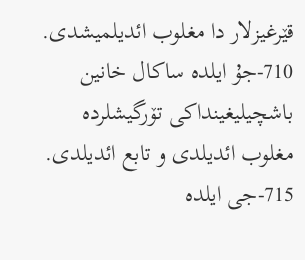قێرغیزلار دا مغلوب ائدیلمیشدی. 710-جۇ ایلده ساکال خانین باشچیلیغینداکی تۆرگیشلرده مغلوب ائدیلدی و تابع ائدیلدی. 715-جی ایلده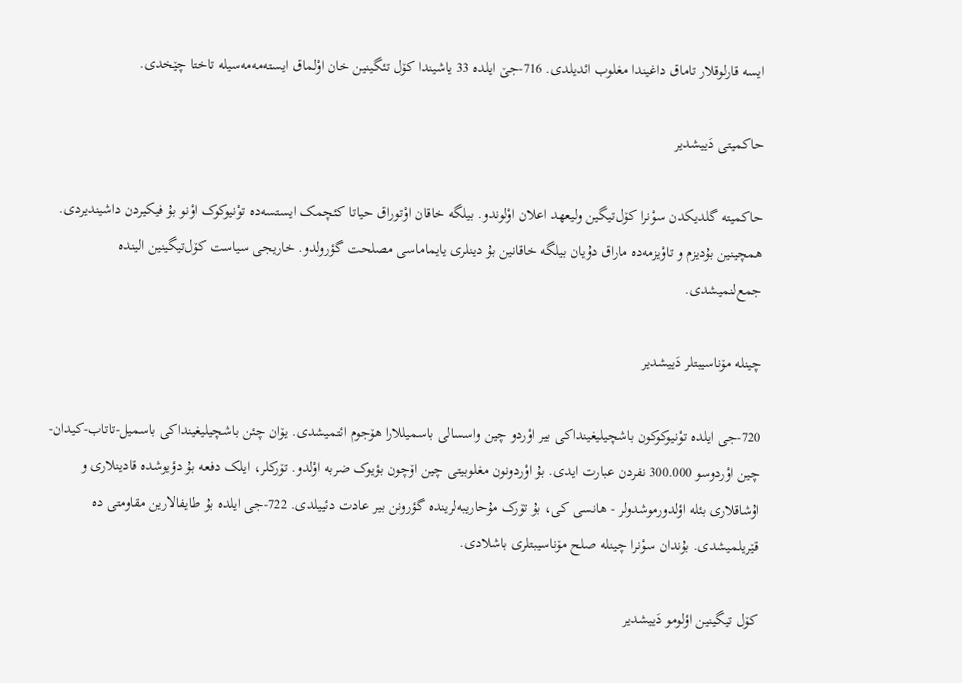ایسه قارلوقلار تاماق داغیندا مغلوب ائدیلدی. 716-جێ ایلده 33 ياشیندا کۆل تئگینین خان اوْلماق ایسته‌مه‌مه‌سیله تاختا چێخدی.

حاکمیتی دَییشدیر

حاکمیته گلدیکدن سوْنرا کۆل‌تیگین ولیعهد اعلان اوْلوندو. بیلگه خاقان اوْتوراق حیاتا کئچمک ایستسه‌ده توْنيوکوک اوْنو بۇ فیکیردن داشیندیردی. همچینین بۇدیزم و تاوْیزمه‌ده ماراق دۇيان بیلگه خاقانین بۇ دینلری يايماماسی مصلحت گؤرولدو. خاریجی سیاست کۆل‌تیگینین الینده جمع‌لنمیشدی.

چینله مۆناسیبتلر دَییشدیر

720-جی ایلده توْنيوکوکون باشچیلیغینداکی بیر اوْردو چین واسسالی باسمیللارا هۆجوم ائتمیشدی. يۆان چئن باشچیلیغینداکی باسمیل-تاتاب-کیدان-چین اوْردوسو 300.000 نفردن عبارت ایدی. بۇ اوْردونون مغلوبیتی چین اۆچون بؤيوک ضربه‌‌ اوْلدو. تۆرکلر، ایلک دفعه‌‌ بۇ دؤيوشده قادینلاری و اۇشاقلاری بئله اؤلدورموشدولر - هانسی کی، بۇ تۆرک مۇحاریبه‌‌لرینده گؤرونن بیر عادت دئيیلدی. 722-جی ایلده بۇ طایفالارین مقاومتی ده قێریلمیشدی. بۇندان سوْنرا چینله صلح مۆناسیبتلری باشلادی.

کۆل تیگینین اؤلومو دَییشدیر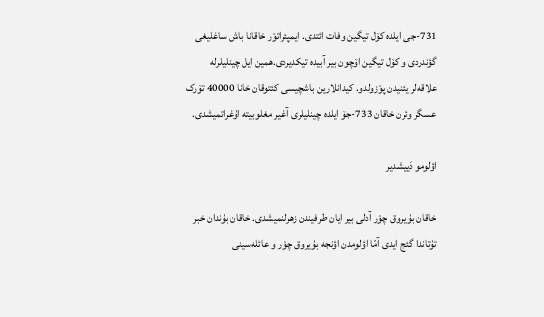731-جی ایلده کۆل تیگین وفات ائتدی. ایمپئراتوْر خاقانا باش ساغلیغی گؤندردی و کۆل تیگین اۆچون بیر آبیده تیکدیردی.همین ایل چینلیلرله علاقه‌‌لر يئنیدن پوْزولدو. کیدانلارین باشچیسی کئتوقان خانا 40000 تۆرک عسگر وئرن خاقان 733-جۆ ایلده چینلیلری آغیر مغلوبیته اۇغراتمیشدی.

اؤلومو دَییشدیر

خاقان بۇيروق چوْر آدلی بیر ايان طرفیندن زهرلنمیشدی. خاقان بۇندان خبر تۇتاندا گئج ایدی آمّا اؤلومدن اؤنجه بۇيروق چوْر و عائله‌‌سینی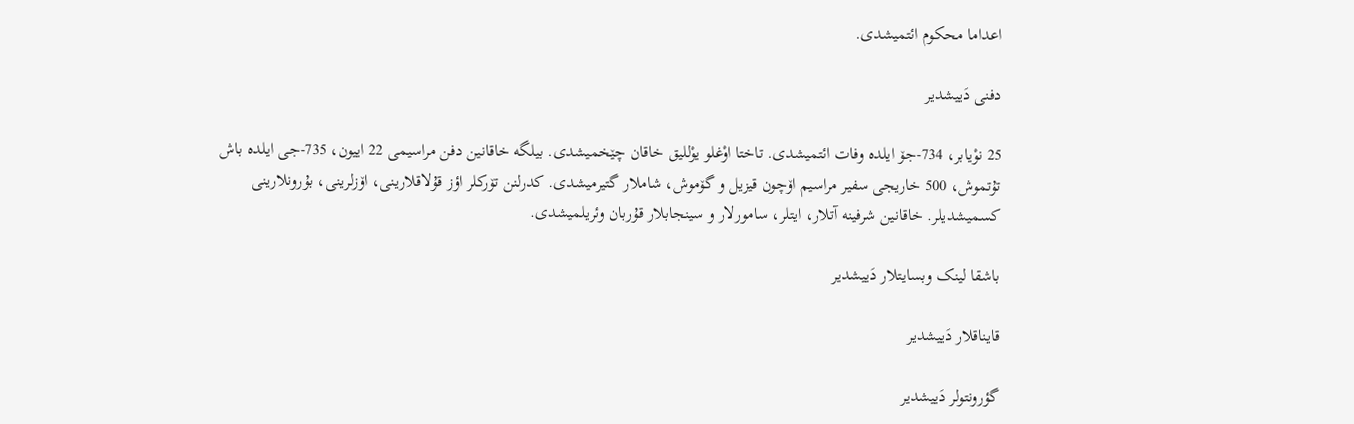اعداما محکوم ائتمیشدی.

دفنی دَییشدیر

25 نوْيابر، 734-جۆ ایلده وفات ائتمیشدی. تاختا اوْغلو يوْللیق خاقان چێخمیشدی. بیلگه خاقانین دفن مراسیمی 22 ایيون، 735-جی ایلده باش تۇتموش، 500 خاریجی سفیر مراسیم اۆچون قیزیل و گۆموش، شاملار گتیرمیشدی. کدرلنن تۆرکلر اؤز قۇلاقلارینی، اۆزلرینی، بۇرونلارینی کسمیشدیلر. خاقانین شرفینه آتلار، ایتلر، سامورلار و سینجابلار قۇربان وئریلمیشدی.

باشقا لینک وبسایتلار دَییشدیر

قایناقلار دَییشدیر

گؤرونتولر دَییشدیر